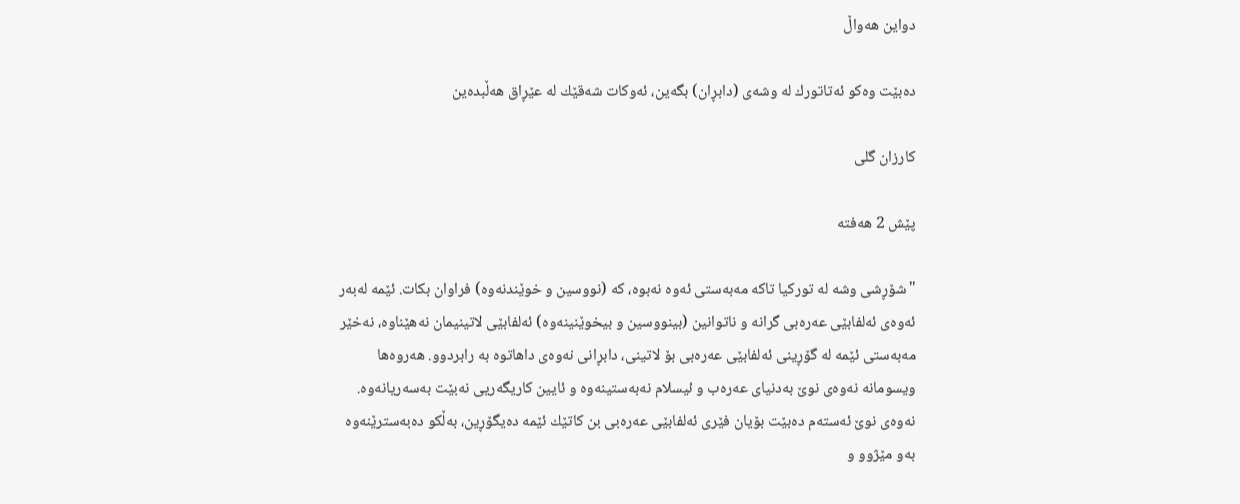دواین هەواڵ

ده‌بێت وه‌كو ئه‌تاتورك له‌ وشه‌ی (دابڕان) بگه‌ین، ئەوكات شەقێك لە عێڕاق هەڵبدەین

كارزان گلی

پێش 2 هەفتە

"شۆڕشی وشه‌ له‌ توركیا تاكه‌ مه‌به‌ستی ئه‌وه‌ نه‌بوه‌، كه‌ (نووسین و خوێندنه‌وه‌) فراوان بكات. ئێمه‌ له‌به‌ر ئه‌وه‌ی ئه‌لفابێی عه‌ره‌بی گرانه‌ و ناتوانین (بینووسین و بیخوێنینه‌وه‌) ئه‌لفابێی لاتینیمان نه‌هێناوه‌، نه‌خێر مه‌به‌ستی ئێمه‌ له‌ گۆڕینی ئه‌لفابێی عه‌ره‌بی بۆ لاتینی، دابڕانی نه‌وه‌ی داهاتوه‌ به‌ رابردوو. هه‌روه‌ها ویسومانه‌ نه‌وه‌ی نوێ به‌دنیای عه‌ره‌ب و ئیسلام نه‌به‌ستینه‌وه‌ و ئایین كاریگه‌ریی نه‌بێت به‌سه‌ریانه‌وه‌. نه‌وه‌ی نوێ ئه‌سته‌م ده‌بێت بۆیان فێری ئه‌لفابێی عه‌ره‌بی بن كاتێك ئێمه‌ ده‌یگۆڕین، به‌ڵكو ده‌به‌سترێنه‌وه‌ به‌و مێژوو و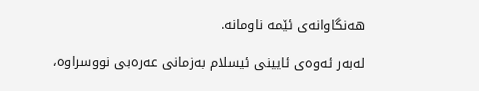هه‌نگاوانه‌ی ئێمه‌ ناومانه‌.

له‌به‌ر ئه‌وه‌ی ئایینی ئیسلام به‌زمانی عه‌ره‌بی نووسراوه‌،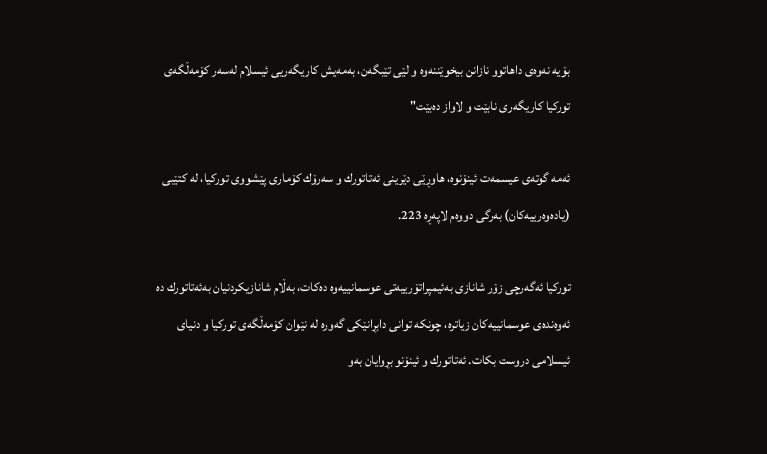بۆیه‌ نه‌وه‌ی داهاتوو نازانن بیخوێننه‌وه‌ و لێی تێبگه‌ن، به‌مه‌یش كاریگه‌ریی ئیسلام له‌سه‌ر كۆمه‌ڵگه‌ی توركیا كاریگه‌ری نابێت و لاواز ده‌بێت"

ئه‌مه‌ گوته‌ی عیسمه‌ت ئینۆنوه‌، هاوڕێی دێرینی ئه‌تاتورك و سه‌رۆك كۆماری پێشووی توركیا، له‌ كتێبی (یاده‌وه‌رییه‌كان) به‌رگی دووه‌م لاپه‌ڕه‌ 223.

توركیا ئه‌گه‌رچی زۆر شانازی به‌ئیمپراتۆرییه‌تی عوسمانییه‌وه‌ ده‌كات، به‌ڵام شانازیكردنیان به‌ئه‌تاتورك ده‌ ئه‌وه‌نده‌ی عوسمانییه‌كان زیاتره‌، چونكه‌ توانی دابڕانێكی گه‌وره‌ له‌ نێوان كۆمه‌ڵگه‌ی توركیا و دنیای ئیسلامی دروست بكات. ئه‌تاتورك و ئینۆنو بڕوایان به‌و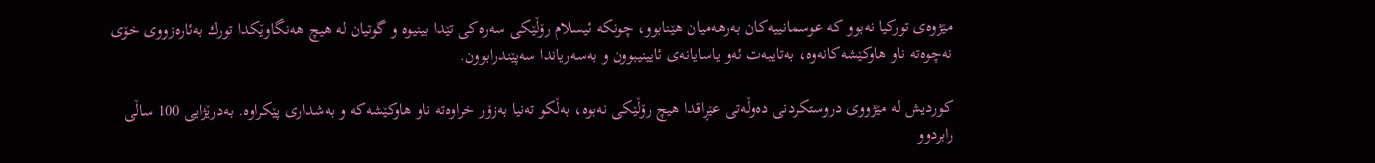مێژوه‌ی توركیا نه‌بوو كه‌ عوسمانییه‌كان به‌رهه‌میان هێنابوو، چونكه‌ ئیسلام رۆڵێكی سه‌ره‌كی تێدا بینیوه‌ و گوتیان له‌ هیچ هه‌نگاوێكدا تورك به‌ئاره‌زووی خۆی نه‌چوه‌ته‌ ناو هاوكێشه‌كانه‌وه‌، به‌تایبه‌ت ئه‌و یاسایانه‌ی ئایینیبوون و به‌سه‌ریاندا سه‌پێندرابوون.

كوردیش له‌ مێژووی دروستكردنی ده‌وڵه‌تی عێڕاقدا هیچ رۆڵێكی نه‌بوه‌، به‌ڵكو ته‌نیا به‌زۆر خراوه‌ته‌ ناو هاوكێشه‌كه‌ و به‌شداری پێكراوه‌. به‌درێژایی 100 ساڵی رابردوو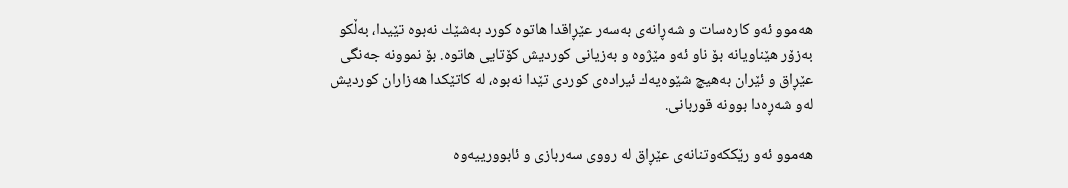هه‌موو ئه‌و كاره‌سات و شه‌ڕانه‌ی به‌سه‌ر عێڕاقدا هاتوه‌ كورد به‌شێك نه‌بوه‌ تێیدا، به‌ڵكو به‌زۆر هێناویانه‌ بۆ ناو ئه‌و مێژوه‌ و به‌زیانی كوردیش كۆتایی هاتوه‌. بۆ نموونه‌ جه‌نگی عێڕاق و ئێران به‌هیچ شێوه‌یه‌ك ئیراده‌ی كوردی تێدا نه‌بوه‌، له‌ كاتێكدا هه‌زاران كوردیش له‌و شه‌ڕه‌دا بوونه‌ قوربانی.

هه‌موو ئه‌و رێككه‌وتنانه‌ی عێڕاق له‌ رووی سه‌ربازی و ئابوورییه‌وه‌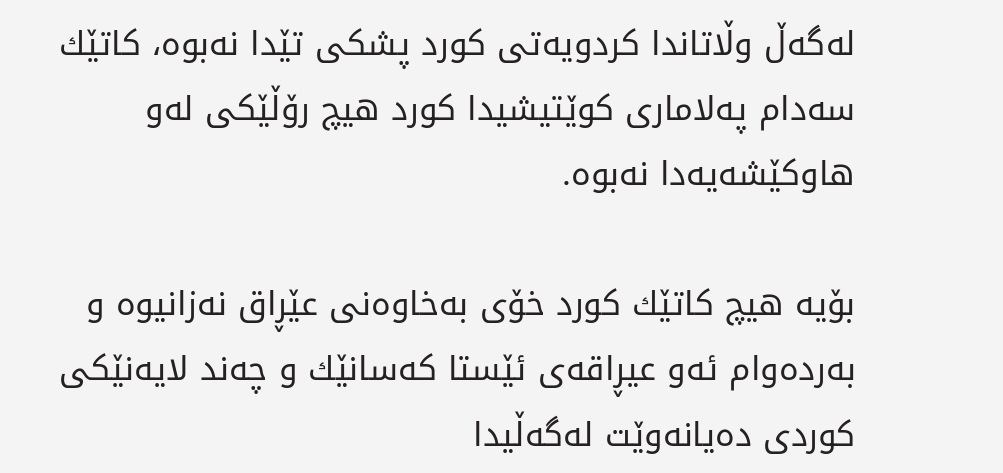له‌گه‌ڵ وڵاتاندا كردویه‌تی كورد پشكی تێدا نه‌بوه‌، كاتێك سه‌دام په‌لاماری كوێتیشیدا كورد هیچ رۆڵێكی له‌و هاوكێشه‌یه‌دا نه‌بوه‌.

بۆیه‌ هیچ كاتێك كورد خۆی به‌خاوه‌نی عێڕاق نه‌زانیوه‌ و به‌رده‌وام ئه‌و عیڕاقه‌ی ئێستا كه‌سانێك و چه‌ند لایه‌نێكی كوردی ده‌یانه‌وێت له‌گه‌ڵیدا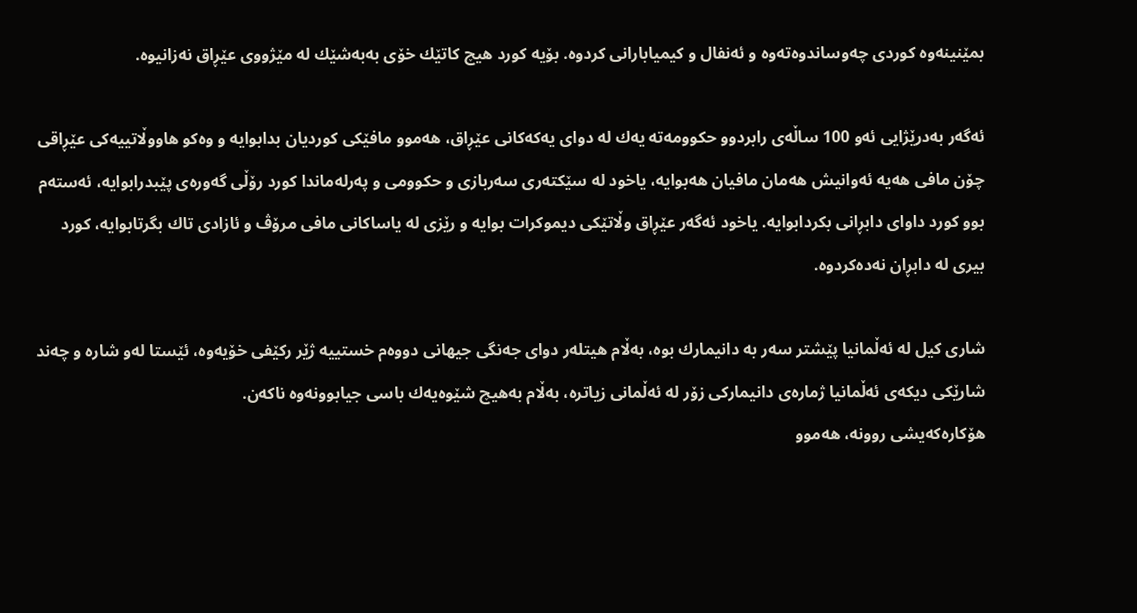بمێنینه‌وه‌ كوردی چه‌وساندوه‌ته‌وه‌ و ئه‌نفال و كیمیابارانی كردوه‌. بۆیه‌ كورد هیچ كاتێك خۆی به‌به‌شێك له‌ مێژووی عێڕاق نه‌زانیوه‌.

ئه‌گه‌ر به‌درێژایی ئه‌و 100 ساڵه‌ی رابردوو حكوومه‌ته‌ یه‌ك له‌ دوای یه‌كه‌كانی عێڕاق، هه‌موو مافێكی كوردیان بدابوایه‌ و وه‌كو هاووڵاتییه‌كی عێڕاقی چۆن مافی هه‌یه‌ ئه‌وانیش هه‌مان مافیان هه‌بوایه‌، یاخود له‌ سێكته‌ری سه‌ربازی و حكوومی و په‌رله‌ماندا كورد رۆڵی گه‌وره‌ی پێبدرابوایه‌، ئه‌سته‌م بوو كورد داوای دابڕانی بكردابوایه‌. یاخود ئه‌گه‌ر عێڕاق وڵاتێكی دیموكرات بوایه‌ و رێزی له‌ یاساكانی مافی مرۆڤ و ئازادی تاك بگرتابوایه‌، كورد بیری له‌ دابڕان نه‌ده‌كردوه‌.

شاری كیل له‌ ئه‌ڵمانیا پێشتر سه‌ر به‌ دانیمارك بوه‌، به‌ڵام هیتله‌ر دوای جه‌نگی جیهانی دووه‌م خستییه‌ ژێر ركێفی خۆیه‌وه‌، ئێستا له‌و شاره‌ و چه‌ند شارێكی دیكه‌ی ئه‌ڵمانیا ژماره‌ی دانیماركی زۆر له‌ ئه‌ڵمانی زیاتره‌، به‌ڵام به‌هیچ شێوه‌یه‌ك باسی جیابوونه‌وه‌ ناكه‌ن.
هۆكاره‌كه‌یشی روونه‌، هه‌موو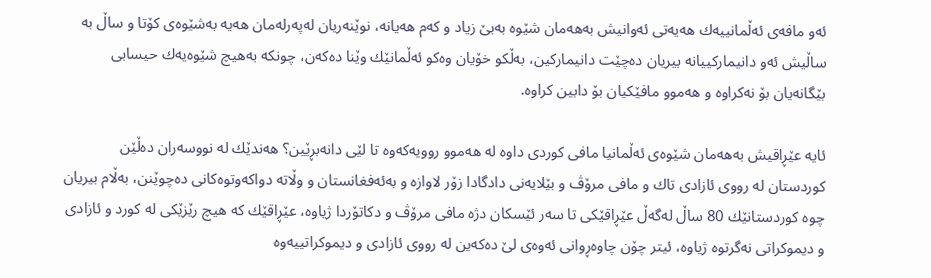ئه‌و مافه‌ی ئه‌ڵمانییه‌ك هه‌یه‌تی ئه‌وانیش به‌هه‌مان شێوه‌ به‌بێ زیاد و كه‌م هه‌یانه‌، نوێنه‌ریان له‌په‌رله‌مان هه‌یه‌ به‌شێوه‌ی كۆتا و ساڵ به‌ ساڵیش ئه‌و دانیماركییانه‌ بیریان ده‌چێت دانیماركین، به‌ڵكو خۆیان وه‌كو ئه‌ڵمانێك وێنا ده‌كه‌ن، چونكه‌ به‌هیچ شێوه‌یه‌ك حیسابی بێگانه‌یان بۆ نه‌كراوه‌ و هه‌موو مافێكیان بۆ دابین كراوه‌.

ئایه‌ عێڕاقیش به‌هه‌مان شێوه‌ی ئه‌ڵمانیا مافی كوردی داوه‌ له‌ هه‌موو روویه‌كه‌وه‌ تا لێی دانه‌بڕێین؟ هه‌ندێك له‌ نووسه‌ران ده‌ڵێن كوردستان له‌ رووی ئازادی تاك و مافی مرۆڤ و بێلایه‌نی دادگادا زۆر لاوازه‌ و به‌ئه‌فغانستان و وڵاته‌ دواكه‌وتوه‌كانی ده‌چوێنن، به‌ڵام بیریان چوه‌ كوردستانێك 80 ساڵ له‌گه‌ڵ عێڕاقێكی تا سه‌ر ئێسكان دژه‌ مافی مرۆڤ و دكاتۆردا ژیاوه‌، عێڕاقێك كه‌ هیچ رێزێكی له‌ كورد و ئازادی و دیموكراتی نه‌گرتوه‌ ژیاوه‌، ئیتر چۆن چاوه‌ڕوانی ئه‌وه‌ی لێ ده‌كه‌ین له‌ رووی ئازادی و دیموكراتییه‌وه‌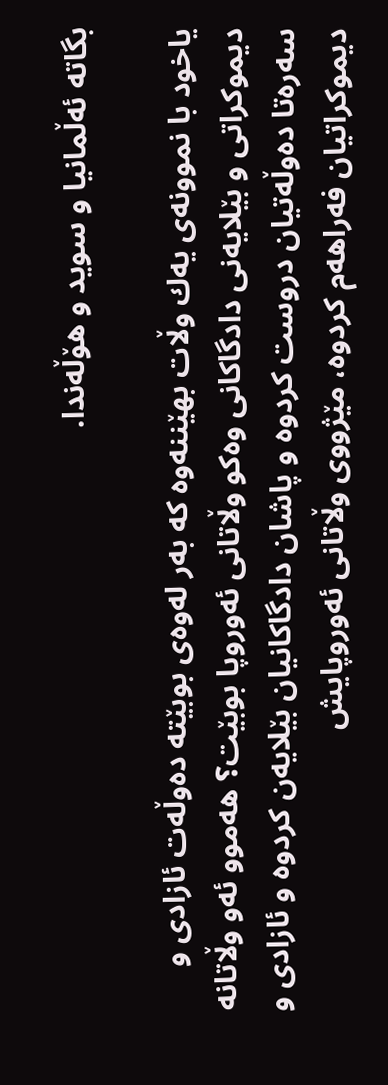بگاته‌ ئه‌ڵمانیا و سوید و هۆڵه‌ندا.

یاخود با نموونه‌ی یه‌ك وڵات بهێننه‌وه‌ كه‌ به‌ر له‌وه‌ی بوبێته‌ ده‌وڵه‌ت ئازادی و دیموكراتی و بێلایه‌نی دادگاكانی وه‌كو وڵاتانی ئه‌وروپا بوبێت؟ هه‌موو ئه‌و وڵاتانه‌ سه‌ره‌تا ده‌وڵه‌تیان دروست كردوه‌ و پاشان دادگاكانیان بێلایه‌ن كردوه‌ و ئازادی و دیموكراتیان فه‌راهه‌م كردوه‌، مێژووی وڵاتانی ئه‌وروپایش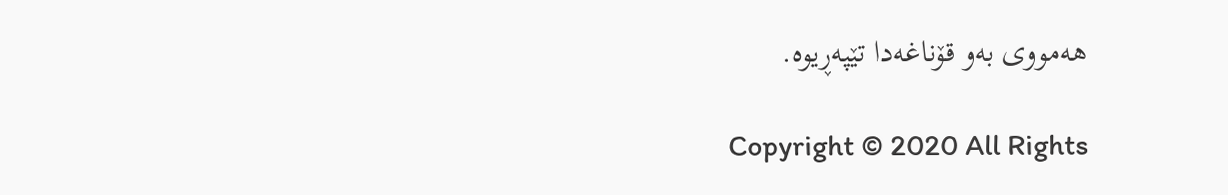هه‌مووی به‌و قۆناغه‌دا تێپه‌ڕیوه‌.

Copyright © 2020 All Rights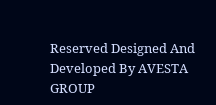Reserved Designed And Developed By AVESTA GROUP